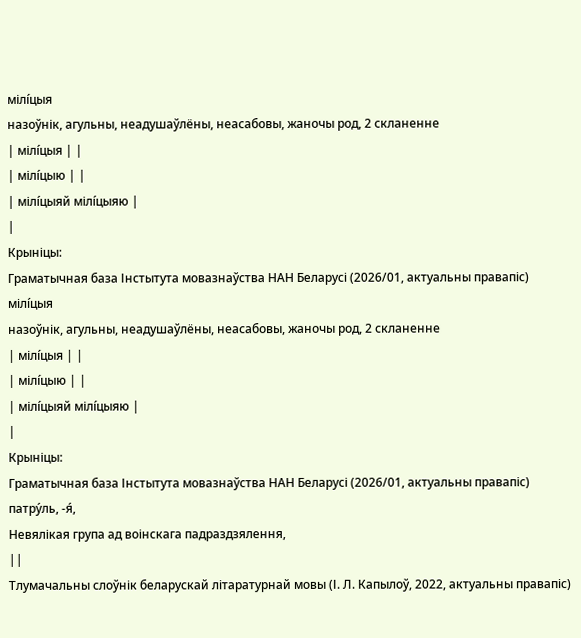мілі́цыя
назоўнік, агульны, неадушаўлёны, неасабовы, жаночы род, 2 скланенне
| мілі́цыя | |
| мілі́цыю | |
| мілі́цыяй мілі́цыяю |
|
Крыніцы:
Граматычная база Інстытута мовазнаўства НАН Беларусі (2026/01, актуальны правапіс)
мілі́цыя
назоўнік, агульны, неадушаўлёны, неасабовы, жаночы род, 2 скланенне
| мілі́цыя | |
| мілі́цыю | |
| мілі́цыяй мілі́цыяю |
|
Крыніцы:
Граматычная база Інстытута мовазнаўства НАН Беларусі (2026/01, актуальны правапіс)
патру́ль, -я́,
Невялікая група ад воінскага падраздзялення,
||
Тлумачальны слоўнік беларускай літаратурнай мовы (І. Л. Капылоў, 2022, актуальны правапіс)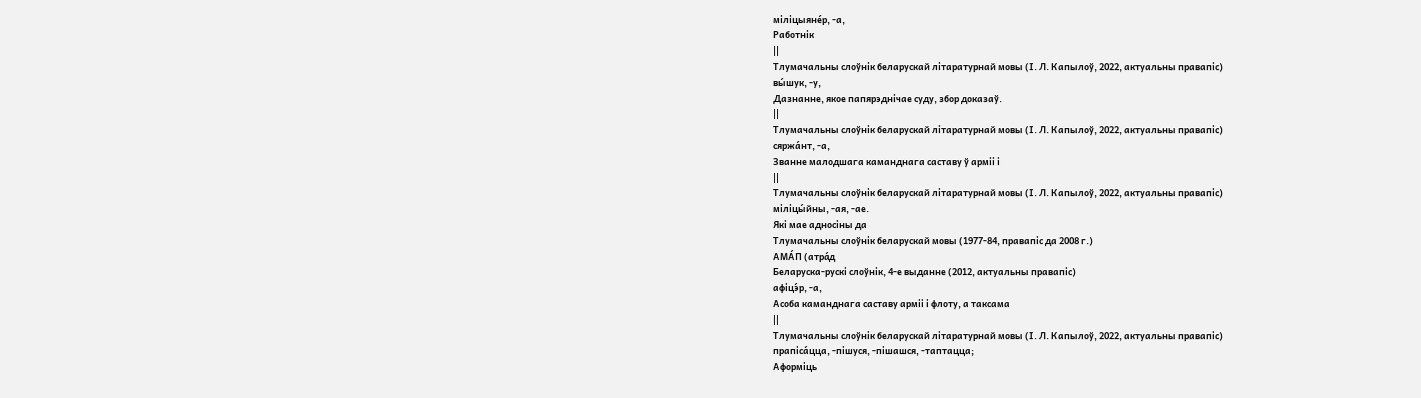міліцыяне́р, -а,
Работнік
||
Тлумачальны слоўнік беларускай літаратурнай мовы (І. Л. Капылоў, 2022, актуальны правапіс)
вы́шук, -у,
Дазнанне, якое папярэднічае суду, збор доказаў.
||
Тлумачальны слоўнік беларускай літаратурнай мовы (І. Л. Капылоў, 2022, актуальны правапіс)
сяржа́нт, -а,
Званне малодшага каманднага саставу ў арміі і
||
Тлумачальны слоўнік беларускай літаратурнай мовы (І. Л. Капылоў, 2022, актуальны правапіс)
міліцы́йны, ‑ая, ‑ае.
Які мае адносіны да
Тлумачальны слоўнік беларускай мовы (1977-84, правапіс да 2008 г.)
АМА́П (атра́д
Беларуска-рускі слоўнік, 4-е выданне (2012, актуальны правапіс)
афіцэ́р, -а,
Асоба каманднага саставу арміі і флоту, а таксама
||
Тлумачальны слоўнік беларускай літаратурнай мовы (І. Л. Капылоў, 2022, актуальны правапіс)
прапіса́цца, ‑пішуся, ‑пішашся, ‑таптацца;
Аформіць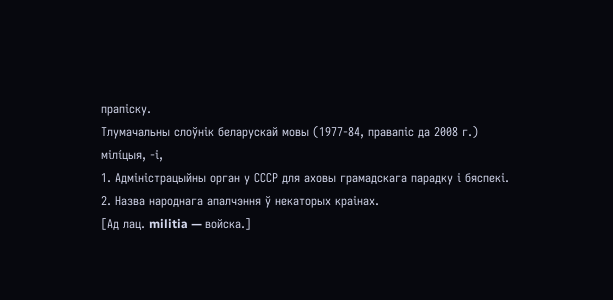прапіску.
Тлумачальны слоўнік беларускай мовы (1977-84, правапіс да 2008 г.)
мілі́цыя, ‑і,
1. Адміністрацыйны орган у СССР для аховы грамадскага парадку і бяспекі.
2. Назва народнага апалчэння ў некаторых краінах.
[Ад лац. militia — войска.]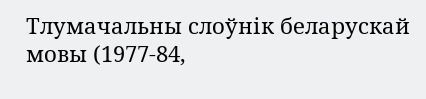Тлумачальны слоўнік беларускай мовы (1977-84,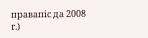правапіс да 2008 г.)